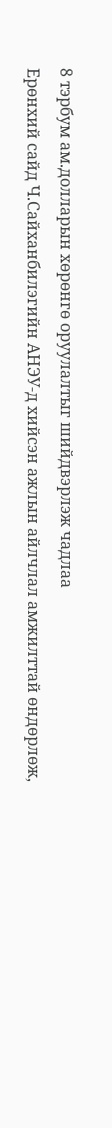8 тэрбум ам.долларын хөрөнгө оруулалтыг шийдвэрлэж чадлаа
Ерөнхий сайд Ч.Сайханбилэгийн АНЭУ-д хийсэн ажлын айлчлал амжилттай өндөрлөж,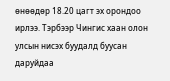өнөөдөр 18.20 цагт эх орондоо ирлээ. Тэрбээр Чингис хаан олон улсын нисэх буудалд буусан даруйдаа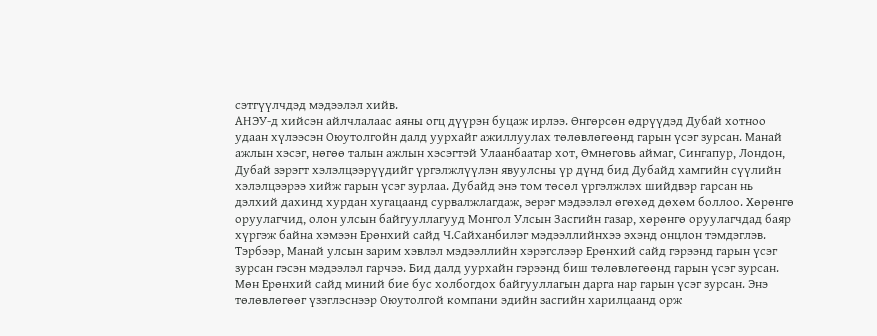сэтгүүлчдэд мэдээлэл хийв.
АНЭУ-д хийсэн айлчлалаас аяны огц дүүрэн буцаж ирлээ. Өнгөрсөн өдрүүдэд Дубай хотноо удаан хүлээсэн Оюутолгойн далд уурхайг ажиллуулах төлөвлөгөөнд гарын үсэг зурсан. Манай ажлын хэсэг, нөгөө талын ажлын хэсэгтэй Улаанбаатар хот, Өмнөговь аймаг, Сингапур, Лондон, Дубай зэрэгт хэлэлцээрүүдийг үргэлжлүүлэн явуулсны үр дүнд бид Дубайд хамгийн сүүлийн хэлэлцээрээ хийж гарын үсэг зурлаа. Дубайд энэ том төсөл үргэлжлэх шийдвэр гарсан нь дэлхий дахинд хурдан хугацаанд сурвалжлагдаж, эерэг мэдээлэл өгөхөд дөхөм боллоо. Хөрөнгө оруулагчид, олон улсын байгууллагууд Монгол Улсын Засгийн газар, хөрөнгө оруулагчдад баяр хүргэж байна хэмээн Ерөнхий сайд Ч.Сайханбилэг мэдээллийнхээ эхэнд онцлон тэмдэглэв. Тэрбээр, Манай улсын зарим хэвлэл мэдээллийн хэрэгслээр Ерөнхий сайд гэрээнд гарын үсэг зурсан гэсэн мэдээлэл гарчээ. Бид далд уурхайн гэрээнд биш төлөвлөгөөнд гарын үсэг зурсан. Мөн Ерөнхий сайд миний бие бус холбогдох байгууллагын дарга нар гарын үсэг зурсан. Энэ төлөвлөгөөг үзэглэснээр Оюутолгой компани эдийн засгийн харилцаанд орж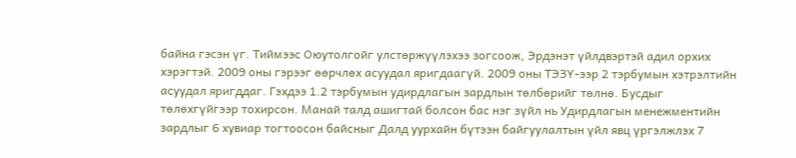байна гэсэн үг. Тиймээс Оюутолгойг улстөржүүлэхээ зогсоож, Эрдэнэт үйлдвэртэй адил орхих хэрэгтэй. 2009 оны гэрээг өөрчлөх асуудал яригдаагүй. 2009 оны ТЭЗҮ-ээр 2 тэрбумын хэтрэлтийн асуудал яригддаг. Гэхдээ 1.2 тэрбумын удирдлагын зардлын төлбөрийг төлнө. Бусдыг төлөхгүйгээр тохирсон. Манай талд ашигтай болсон бас нэг зүйл нь Удирдлагын менежментийн зардлыг 6 хувиар тогтоосон байсныг Далд уурхайн бүтээн байгуулалтын үйл явц үргэлжлэх 7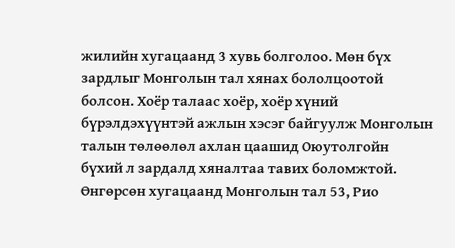жилийн хугацаанд 3 хувь болголоо. Мөн бүх зардлыг Монголын тал хянах бололцоотой болсон. Хоёр талаас хоёр, хоёр хүний бүрэлдэхүүнтэй ажлын хэсэг байгуулж Монголын талын төлөөлөл ахлан цаашид Оюутолгойн бүхий л зардалд хяналтаа тавих боломжтой. Өнгөрсөн хугацаанд Монголын тал 53, Рио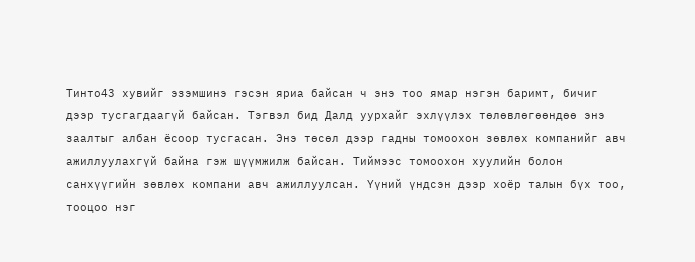Тинто43 хувийг эзэмшинэ гэсэн яриа байсан ч энэ тоо ямар нэгэн баримт, бичиг дээр тусгагдаагүй байсан. Тэгвэл бид Далд уурхайг эхлүүлэх төлөвлөгөөндөө энэ заалтыг албан ёсоор тусгасан. Энэ төсөл дээр гадны томоохон зөвлөх компанийг авч ажиллуулахгүй байна гэж шүүмжилж байсан. Тиймээс томоохон хуулийн болон санхүүгийн зөвлөх компани авч ажиллуулсан. Үүний үндсэн дээр хоёр талын бүх тоо, тооцоо нэг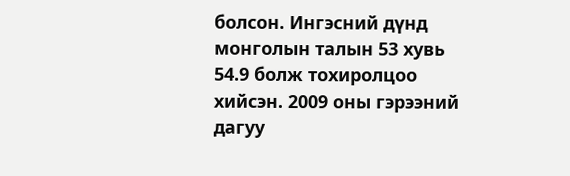болсон. Ингэсний дүнд монголын талын 53 хувь 54.9 болж тохиролцоо хийсэн. 2009 оны гэрээний дагуу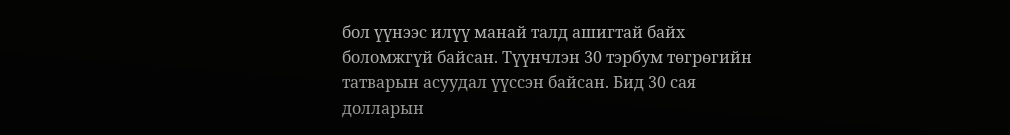бол үүнээс илүү манай талд ашигтай байх боломжгүй байсан. Түүнчлэн 30 тэрбум төгрөгийн татварын асуудал үүссэн байсан. Бид 30 сая долларын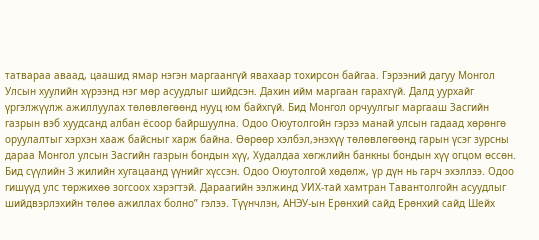татвараа аваад, цаашид ямар нэгэн маргаангүй явахаар тохирсон байгаа. Гэрээний дагуу Монгол Улсын хуулийн хүрээнд нэг мөр асуудлыг шийдсэн. Дахин ийм маргаан гарахгүй. Далд уурхайг үргэлжүүлж ажиллуулах төлөвлөгөөнд нууц юм байхгүй. Бид Монгол орчуулгыг маргааш Засгийн газрын вэб хуудсанд албан ёсоор байршуулна. Одоо Оюутолгойн гэрээ манай улсын гадаад хөрөнгө оруулалтыг хэрхэн хааж байсныг харж байна. Өөрөөр хэлбэл,энэхүү төлөвлөгөөнд гарын үсэг зурсны дараа Монгол улсын Засгийн газрын бондын хүү, Худалдаа хөгжлийн банкны бондын хүү огцом өссөн. Бид сүүлийн 3 жилийн хугацаанд үүнийг хүссэн. Одоо Оюутолгой хөдөлж, үр дүн нь гарч эхэллээ. Одоо гишүүд улс төржихөө зогсоох хэрэгтэй. Дараагийн ээлжинд УИХ-тай хамтран Тавантолгойн асуудлыг шийдвэрлэхийн төлөө ажиллах болно” гэлээ. Түүнчлэн, АНЭУ-ын Ерөнхий сайд Ерөнхий сайд Шейх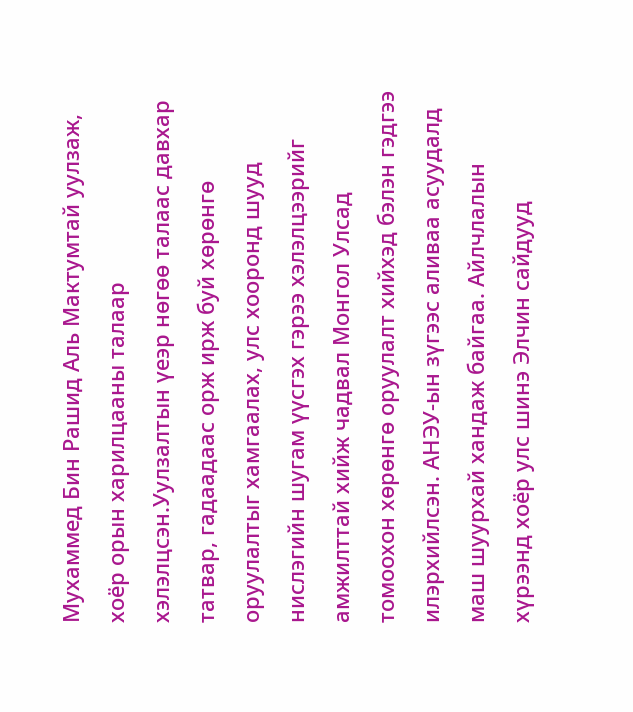Мухаммед Бин Рашид Аль Мактумтай уулзаж, хоёр орын харилцааны талаар хэлэлцсэн.Уулзалтын үеэр нөгөө талаас давхар татвар, гадаадаас орж ирж буй хөрөнгө оруулалтыг хамгаалах, улс хооронд шууд нислэгийн шугам үүсгэх гэрээ хэлэлцээрийг амжилттай хийж чадвал Монгол Улсад томоохон хөрөнгө оруулалт хийхэд бэлэн гэдгээ илэрхийлсэн. АНЭУ-ын зүгээс аливаа асуудалд маш шуурхай хандаж байгаа. Айлчлалын хүрээнд хоёр улс шинэ Элчин сайдууд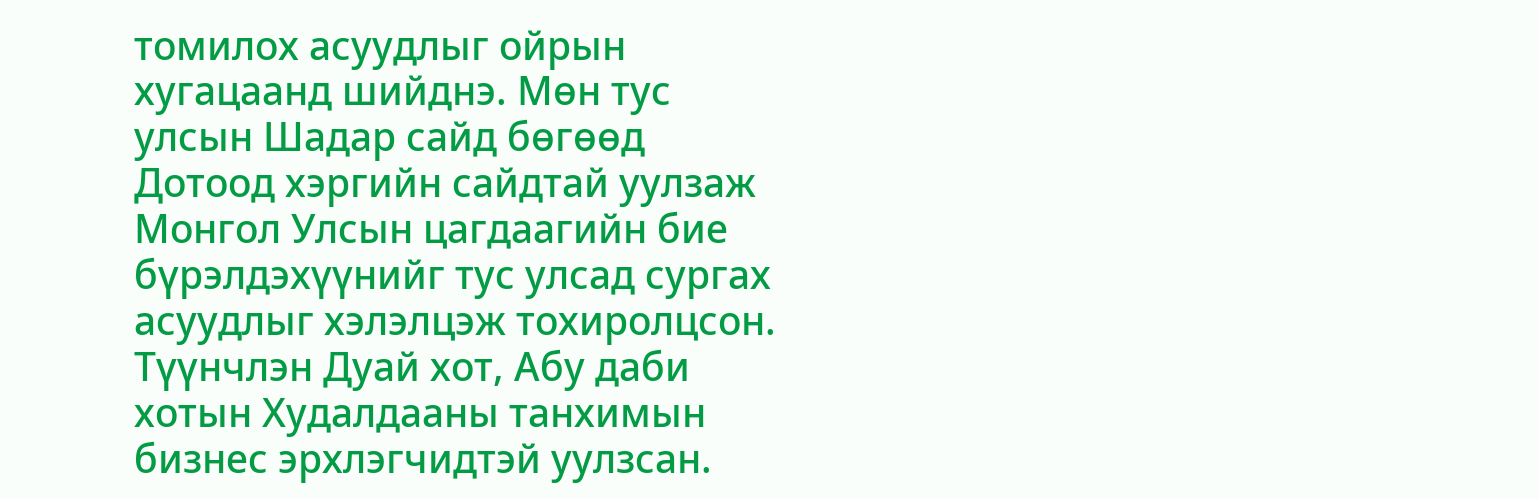томилох асуудлыг ойрын хугацаанд шийднэ. Мөн тус улсын Шадар сайд бөгөөд Дотоод хэргийн сайдтай уулзаж Монгол Улсын цагдаагийн бие бүрэлдэхүүнийг тус улсад сургах асуудлыг хэлэлцэж тохиролцсон. Түүнчлэн Дуай хот, Абу даби хотын Худалдааны танхимын бизнес эрхлэгчидтэй уулзсан.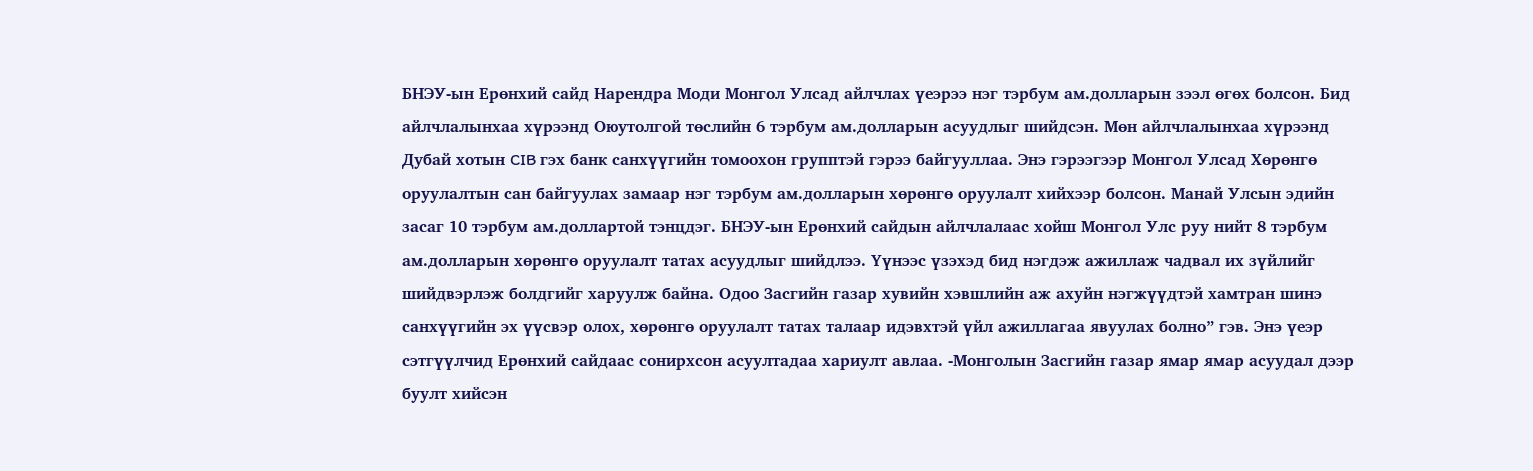БНЭУ-ын Ерөнхий сайд Нарендра Моди Монгол Улсад айлчлах үеэрээ нэг тэрбум ам.долларын зээл өгөх болсон. Бид айлчлалынхаа хүрээнд Оюутолгой төслийн 6 тэрбум ам.долларын асуудлыг шийдсэн. Мөн айлчлалынхаа хүрээнд Дубай хотын CIB гэх банк санхүүгийн томоохон групптэй гэрээ байгууллаа. Энэ гэрээгээр Монгол Улсад Хөрөнгө оруулалтын сан байгуулах замаар нэг тэрбум ам.долларын хөрөнгө оруулалт хийхээр болсон. Манай Улсын эдийн засаг 10 тэрбум ам.доллартой тэнцдэг. БНЭУ-ын Ерөнхий сайдын айлчлалаас хойш Монгол Улс руу нийт 8 тэрбум ам.долларын хөрөнгө оруулалт татах асуудлыг шийдлээ. Үүнээс үзэхэд бид нэгдэж ажиллаж чадвал их зүйлийг шийдвэрлэж болдгийг харуулж байна. Одоо Засгийн газар хувийн хэвшлийн аж ахуйн нэгжүүдтэй хамтран шинэ санхүүгийн эх үүсвэр олох, хөрөнгө оруулалт татах талаар идэвхтэй үйл ажиллагаа явуулах болно” гэв. Энэ үеэр сэтгүүлчид Ерөнхий сайдаас сонирхсон асуултадаа хариулт авлаа. -Монголын Засгийн газар ямар ямар асуудал дээр буулт хийсэн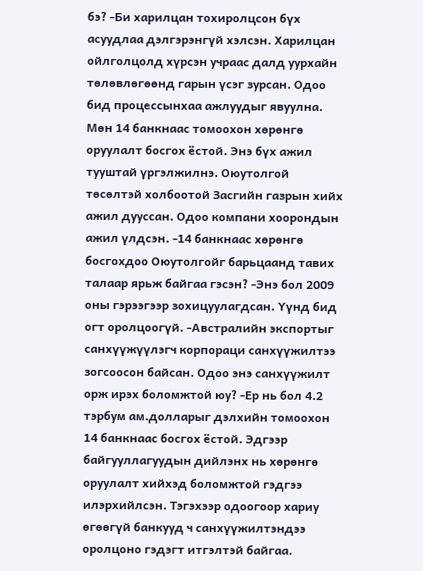бэ? -Би харилцан тохиролцсон бүх асуудлаа дэлгэрэнгүй хэлсэн. Харилцан ойлголцолд хүрсэн учраас далд уурхайн төлөвлөгөөнд гарын үсэг зурсан. Одоо бид процессынхаа ажлуудыг явуулна. Мөн 14 банкнаас томоохон хөрөнгө оруулалт босгох ёстой. Энэ бүх ажил тууштай үргэлжилнэ. Оюутолгой төсөлтэй холбоотой Засгийн газрын хийх ажил дууссан. Одоо компани хоорондын ажил үлдсэн. -14 банкнаас хөрөнгө босгохдоо Оюутолгойг барьцаанд тавих талаар ярьж байгаа гэсэн? -Энэ бол 2009 оны гэрээгээр зохицуулагдсан. Үүнд бид огт оролцоогүй. -Австралийн экспортыг санхүүжүүлэгч корпораци санхүүжилтээ зогсоосон байсан. Одоо энэ санхүүжилт орж ирэх боломжтой юу? -Ер нь бол 4.2 тэрбум ам.долларыг дэлхийн томоохон 14 банкнаас босгох ёстой. Эдгээр байгууллагуудын дийлэнх нь хөрөнгө оруулалт хийхэд боломжтой гэдгээ илэрхийлсэн. Тэгэхээр одоогоор хариу өгөөгүй банкууд ч санхүүжилтэндээ оролцоно гэдэгт итгэлтэй байгаа.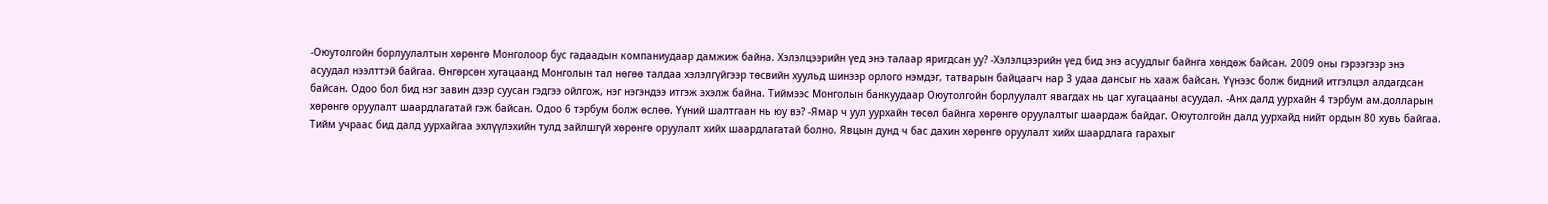-Оюутолгойн борлуулалтын хөрөнгө Монголоор бус гадаадын компаниудаар дамжиж байна. Хэлэлцээрийн үед энэ талаар яригдсан уу? -Хэлэлцээрийн үед бид энэ асуудлыг байнга хөндөж байсан. 2009 оны гэрээгээр энэ асуудал нээлттэй байгаа. Өнгөрсөн хугацаанд Монголын тал нөгөө талдаа хэлэлгүйгээр төсвийн хуульд шинээр орлого нэмдэг, татварын байцаагч нар 3 удаа дансыг нь хааж байсан. Үүнээс болж бидний итгэлцэл алдагдсан байсан. Одоо бол бид нэг завин дээр суусан гэдгээ ойлгож, нэг нэгэндээ итгэж эхэлж байна. Тиймээс Монголын банкуудаар Оюутолгойн борлуулалт явагдах нь цаг хугацааны асуудал. -Анх далд уурхайн 4 тэрбум ам.долларын хөрөнгө оруулалт шаардлагатай гэж байсан. Одоо 6 тэрбум болж өслөө. Үүний шалтгаан нь юу вэ? -Ямар ч уул уурхайн төсөл байнга хөрөнгө оруулалтыг шаардаж байдаг. Оюутолгойн далд уурхайд нийт ордын 80 хувь байгаа. Тийм учраас бид далд уурхайгаа эхлүүлэхийн тулд зайлшгүй хөрөнгө оруулалт хийх шаардлагатай болно. Явцын дунд ч бас дахин хөрөнгө оруулалт хийх шаардлага гарахыг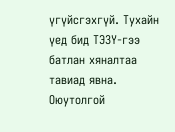үгүйсгэхгүй. Тухайн үед бид ТЭЗҮ-гээ батлан хяналтаа тавиад явна. Оюутолгой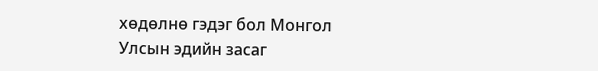хөдөлнө гэдэг бол Монгол Улсын эдийн засаг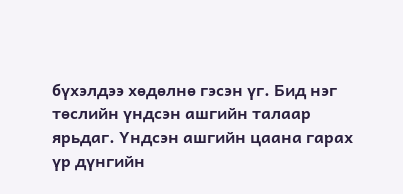бүхэлдээ хөдөлнө гэсэн үг. Бид нэг төслийн үндсэн ашгийн талаар ярьдаг. Үндсэн ашгийн цаана гарах үр дүнгийн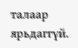талаар ярьдаггүй.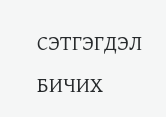СЭТГЭГДЭЛ БИЧИХ